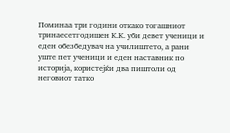Поминаа три години откако тогашниот тринаесетгодишен К.К. уби девет ученици и еден обезбедувач на училиштето, а рани уште пет ученици и еден наставник по историја, користејќи два пиштоли од неговиот татко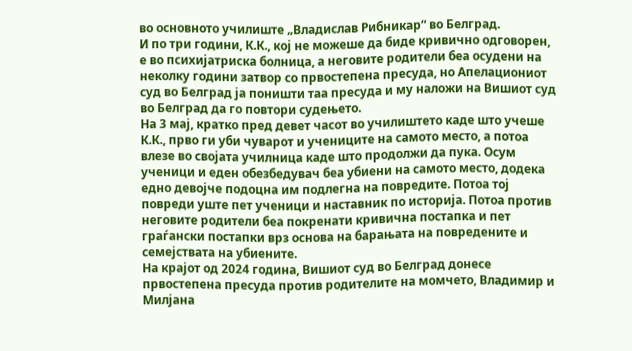во основното училиште „Владислав Рибникар“ во Белград.
И по три години, К.К., кој не можеше да биде кривично одговорен, е во психијатриска болница, а неговите родители беа осудени на неколку години затвор со првостепена пресуда, но Апелациониот суд во Белград ја поништи таа пресуда и му наложи на Вишиот суд во Белград да го повтори судењето.
На 3 мај, кратко пред девет часот во училиштето каде што учеше К.К., прво ги уби чуварот и учениците на самото место, а потоа влезе во својата училница каде што продолжи да пука. Осум ученици и еден обезбедувач беа убиени на самото место, додека едно девојче подоцна им подлегна на повредите. Потоа тој повреди уште пет ученици и наставник по историја. Потоа против неговите родители беа покренати кривична постапка и пет граѓански постапки врз основа на барањата на повредените и семејствата на убиените.
На крајот од 2024 година, Вишиот суд во Белград донесе првостепена пресуда против родителите на момчето, Владимир и Милјана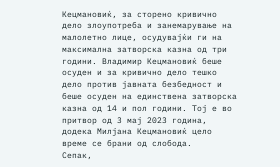Кецмановиќ, за сторено кривично дело злоупотреба и занемарување на малолетно лице, осудувајќи ги на максимална затворска казна од три години. Владимир Кецмановиќ беше осуден и за кривично дело тешко дело против јавната безбедност и беше осуден на единствена затворска казна од 14 и пол години. Тој е во притвор од 3 мај 2023 година, додека Милјана Кецмановиќ цело време се брани од слобода.
Сепак,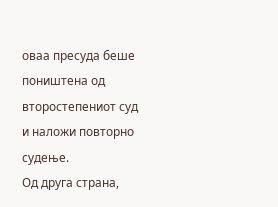оваа пресуда беше поништена од второстепениот суд и наложи повторно судење.
Од друга страна,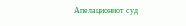Апелациониот суд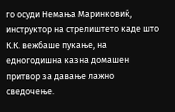го осуди Немања Маринковиќ, инструктор на стрелиштето каде што К.К. вежбаше пукање, на едногодишна казна домашен притвор за давање лажно сведочење.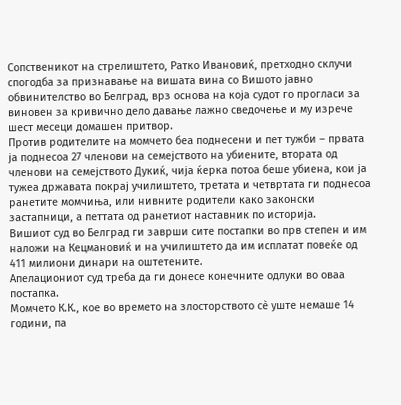Сопственикот на стрелиштето, Ратко Ивановиќ, претходно склучи спогодба за признавање на вишата вина со Вишото јавно обвинителство во Белград, врз основа на која судот го прогласи за виновен за кривично дело давање лажно сведочење и му изрече шест месеци домашен притвор.
Против родителите на момчето беа поднесени и пет тужби – првата ја поднесоа 27 членови на семејството на убиените, втората од членови на семејството Дукиќ, чија ќерка потоа беше убиена, кои ја тужеа државата покрај училиштето, третата и четвртата ги поднесоа ранетите момчиња, или нивните родители како законски застапници, а петтата од ранетиот наставник по историја.
Вишиот суд во Белград ги заврши сите постапки во прв степен и им наложи на Кецмановиќ и на училиштето да им исплатат повеќе од 411 милиони динари на оштетените.
Апелациониот суд треба да ги донесе конечните одлуки во оваа постапка.
Момчето К.К., кое во времето на злосторството сè уште немаше 14 години, па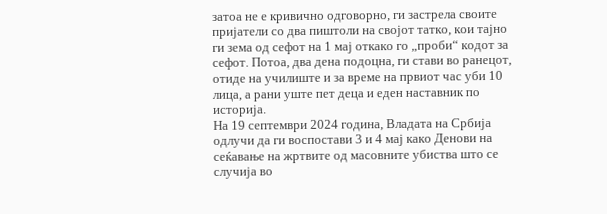затоа не е кривично одговорно, ги застрела своите пријатели со два пиштоли на својот татко, кои тајно ги зема од сефот на 1 мај откако го „проби“ кодот за сефот. Потоа, два дена подоцна, ги стави во ранецот, отиде на училиште и за време на првиот час уби 10 лица, а рани уште пет деца и еден наставник по историја.
На 19 септември 2024 година, Владата на Србија одлучи да ги воспостави 3 и 4 мај како Денови на сеќавање на жртвите од масовните убиства што се случија во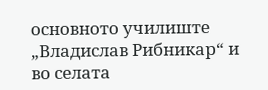основното училиште „Владислав Рибникар“ и во селата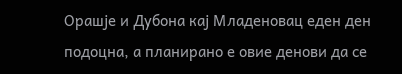Орашје и Дубона кај Младеновац еден ден подоцна, а планирано е овие денови да се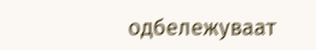одбележуваат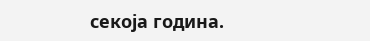секоја година.